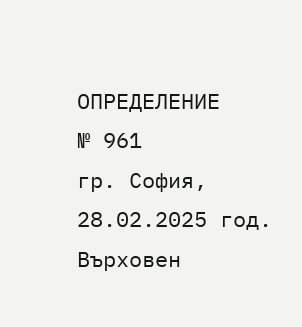ОПРЕДЕЛЕНИЕ
№ 961
гр. София, 28.02.2025 год.
Върховен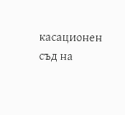касационен съд на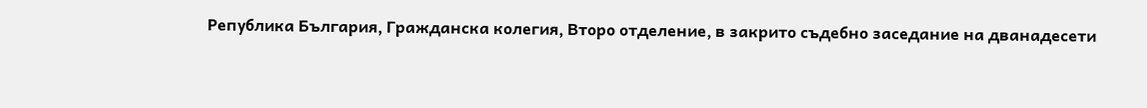Република България, Гражданска колегия, Второ отделение, в закрито съдебно заседание на дванадесети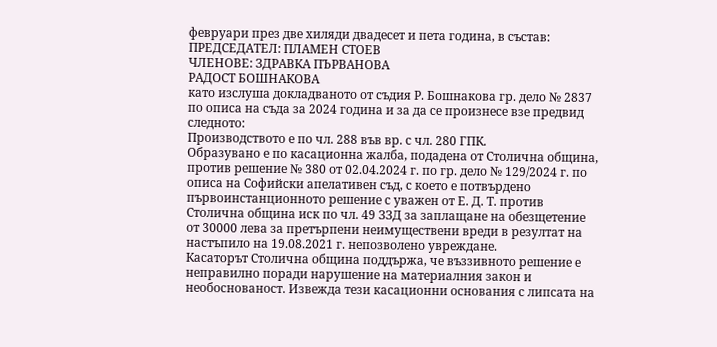февруари през две хиляди двадесет и пета година, в състав:
ПРЕДСЕДАТЕЛ: ПЛАМЕН СТОЕВ
ЧЛЕНОВЕ: ЗДРАВКА ПЪРВАНОВА
РАДОСТ БОШНАКОВА
като изслуша докладваното от съдия Р. Бошнакова гр. дело № 2837 по описа на съда за 2024 година и за да се произнесе взе предвид следното:
Производството е по чл. 288 във вр. с чл. 280 ГПК.
Образувано е по касационна жалба, подадена от Столична община, против решение № 380 от 02.04.2024 г. по гр. дело № 129/2024 г. по описа на Софийски апелативен съд, с което е потвърдено първоинстанционното решение с уважен от Е. Д. Т. против Столична община иск по чл. 49 ЗЗД за заплащане на обезщетение от 30000 лева за претърпени неимуществени вреди в резултат на настъпило на 19.08.2021 г. непозволено увреждане.
Касаторът Столична община поддържа, че въззивното решение е неправилно поради нарушение на материалния закон и необоснованост. Извежда тези касационни основания с липсата на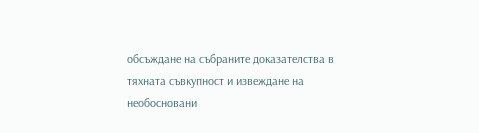обсъждане на събраните доказателства в тяхната съвкупност и извеждане на необосновани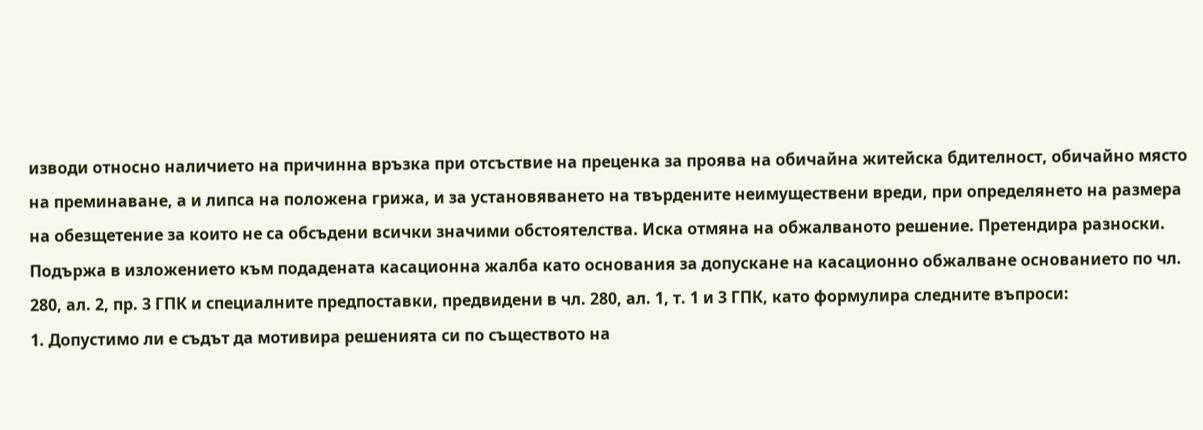изводи относно наличието на причинна връзка при отсъствие на преценка за проява на обичайна житейска бдителност, обичайно място на преминаване, а и липса на положена грижа, и за установяването на твърдените неимуществени вреди, при определянето на размера на обезщетение за които не са обсъдени всички значими обстоятелства. Иска отмяна на обжалваното решение. Претендира разноски.
Подържа в изложението към подадената касационна жалба като основания за допускане на касационно обжалване основанието по чл. 280, ал. 2, пр. 3 ГПК и специалните предпоставки, предвидени в чл. 280, ал. 1, т. 1 и 3 ГПК, като формулира следните въпроси:
1. Допустимо ли е съдът да мотивира решенията си по съществото на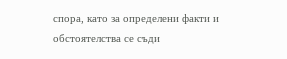спора, като за определени факти и обстоятелства се съди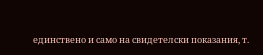единствено и само на свидетелски показания, т.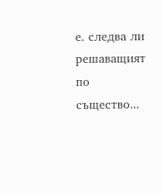е. следва ли решаващият по същество...